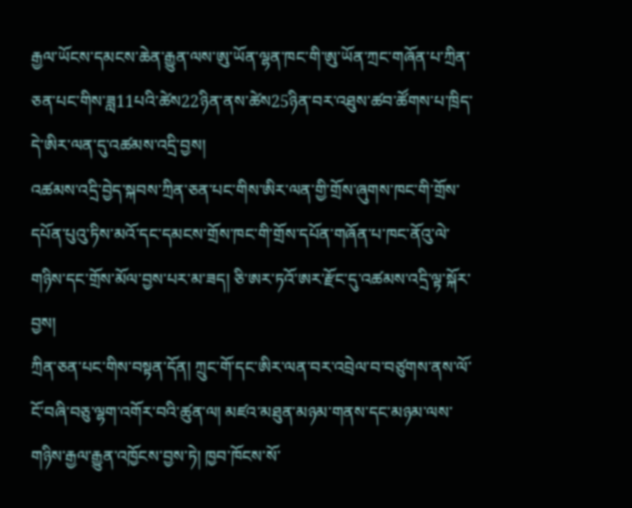རྒྱལ་ཡོངས་དམངས་ཆེན་རྒྱུན་ལས་ཨུ་ཡོན་ལྷན་ཁང་གི་ཨུ་ཡོན་ཀྲང་གཞོན་པ་ཀྲིན་ཅན་པང་གིས་ཟླ11པའི་ཚེས22ཉིན་ནས་ཚེས25ཉིན་བར་འཐུས་ཚབ་ཚོགས་པ་ཁྲིད་དེ་ཨིར་ལན་དུ་འཚམས་འདྲི་བྱས།
འཚམས་འདྲི་བྱེད་སྐབས་ཀྲིན་ཅན་པང་གིས་ཨིར་ལན་གྱི་གྲོས་ཞུགས་ཁང་གི་གྲོས་དཔོན་པུའུ་ཏིས་མའོ་དང་དམངས་གྲོས་ཁང་གི་གྲོས་དཔོན་གཞོན་པ་ཁང་ནོའུ་ལེ་གཉིས་དང་གྲོས་མོལ་བྱས་པར་མ་ཟད། ཅི་ཨར་ཏའོ་ཨར་རྫོང་དུ་འཚམས་འདྲི་ལྟ་སྐོར་བྱས།
ཀྲིན་ཅན་པང་གིས་བསྟན་དོན། ཀྲུང་གོ་དང་ཨིར་ལན་བར་འབྲེལ་བ་བཙུགས་ནས་ལོ་ངོ་བཞི་བཅུ་ལྷག་འགོར་བའི་ཚུན་ལ། མཛའ་མཐུན་མཉམ་གནས་དང་མཉམ་ལས་གཉིས་རྒྱལ་རྒྱུན་འཁྱོངས་བྱས་ཏེ། ཁྱབ་ཁོངས་སོ་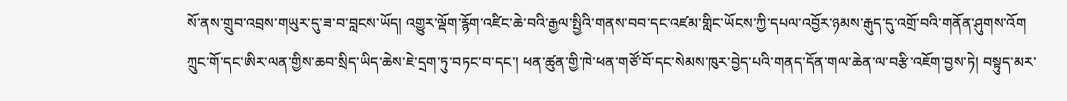སོ་ནས་གྲུབ་འབྲས་གཡུར་དུ་ཟ་བ་བླངས་ཡོད། འགྱུར་ལྡོག་རྙོག་འཛིང་ཆེ་བའི་རྒྱལ་སྤྱིའི་གནས་བབ་དང་འཛམ་གླིང་ཡོངས་ཀྱི་དཔལ་འབྱོར་ཉམས་རྒུད་དུ་འགྲོ་བའི་གནོན་ཤུགས་འོག ཀྲུང་གོ་དང་ཨིར་ལན་གྱིས་ཆབ་སྲིད་ཡིད་ཆེས་ཇེ་དྲག་ཏུ་བཏང་བ་དང་། ཕན་ཚུན་གྱི་ཁེ་ཕན་གཙོ་བོ་དང་སེམས་ཁུར་བྱེད་པའི་གནད་དོན་གལ་ཆེན་ལ་བརྩི་འཇོག་བྱས་ཏེ། བསྟུད་མར་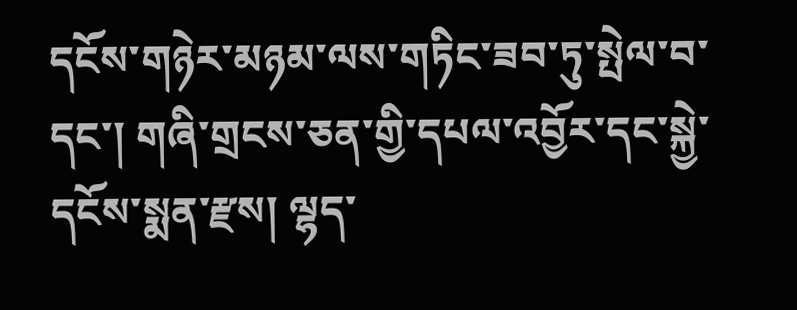དངོས་གཉེར་མཉམ་ལས་གཏིང་ཟབ་ཏུ་སྤེལ་བ་དང་། གཞི་གྲངས་ཅན་གྱི་དཔལ་འབྱོར་དང་སྐྱེ་དངོས་སྨན་རྫས། ལྷད་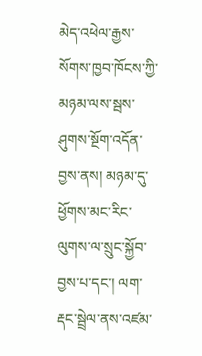མེད་འཕེལ་རྒྱས་སོགས་ཁྱབ་ཁོངས་ཀྱི་མཉམ་ལས་སྦས་ཤུགས་སྔོག་འདོན་བྱས་ནས། མཉམ་དུ་ཕྱོགས་མང་རིང་ལུགས་ལ་སྲུང་སྐྱོབ་བྱས་པ་དང་། ལག་རྡང་སྦྲེལ་ནས་འཛམ་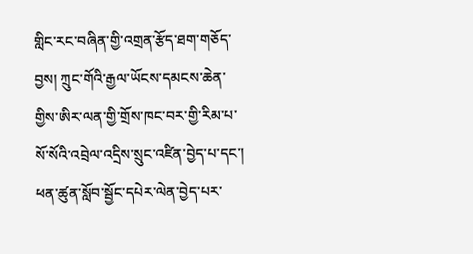གླིང་རང་བཞིན་གྱི་འགྲན་རྩོད་ཐག་གཅོད་བྱས། ཀྲུང་གོའི་རྒྱལ་ཡོངས་དམངས་ཆེན་གྱིས་ཨིར་ལན་གྱི་གྲོས་ཁང་བར་གྱི་རིམ་པ་སོ་སོའི་འབྲེལ་འདྲིས་སྲུང་འཛིན་བྱེད་པ་དང་། ཕན་ཚུན་སློབ་སྦྱོང་དཔེར་ལེན་བྱེད་པར་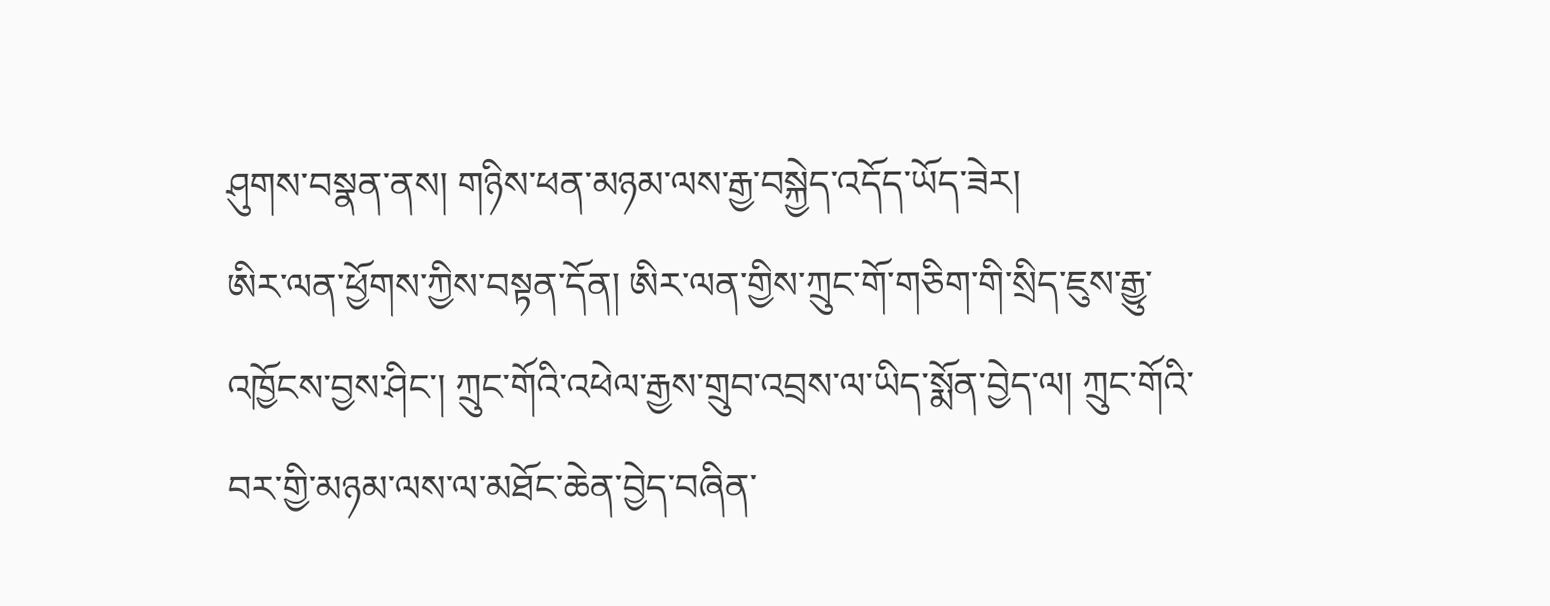ཤུགས་བསྣན་ནས། གཉིས་ཕན་མཉམ་ལས་རྒྱ་བསྐྱེད་འདོད་ཡོད་ཟེར།
ཨིར་ལན་ཕྱོགས་ཀྱིས་བསྟན་དོན། ཨིར་ལན་གྱིས་ཀྲུང་གོ་གཅིག་གི་སྲིད་ཇུས་རྒྱུ་འཁྱོངས་བྱས་ཤིང་། ཀྲུང་གོའི་འཕེལ་རྒྱས་གྲུབ་འབྲས་ལ་ཡིད་སྨོན་བྱེད་ལ། ཀྲུང་གོའི་བར་གྱི་མཉམ་ལས་ལ་མཐོང་ཆེན་བྱེད་བཞིན་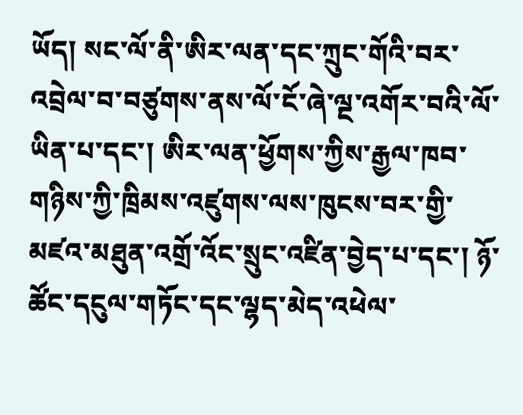ཡོད། སང་ལོ་ནི་ཨིར་ལན་དང་ཀྲུང་གོའི་བར་འབྲེལ་བ་བཙུགས་ནས་ལོ་ངོ་ཞེ་ལྔ་འགོར་བའི་ལོ་ཡིན་པ་དང་། ཨིར་ལན་ཕྱོགས་ཀྱིས་རྒྱལ་ཁབ་གཉིས་ཀྱི་ཁྲིམས་འཛུགས་ལས་ཁུངས་བར་གྱི་མཛའ་མཐུན་འགྲོ་འོང་སྲུང་འཛིན་བྱེད་པ་དང་། ཉོ་ཚོང་དངུལ་གཏོང་དང་ལྷད་མེད་འཕེལ་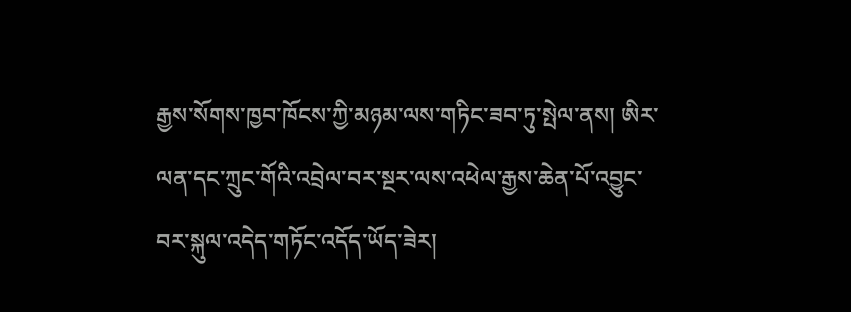རྒྱས་སོགས་ཁྱབ་ཁོངས་ཀྱི་མཉམ་ལས་གཏིང་ཟབ་ཏུ་སྤེལ་ནས། ཨིར་ལན་དང་ཀྲུང་གོའི་འབྲེལ་བར་སྔར་ལས་འཕེལ་རྒྱས་ཆེན་པོ་འབྱུང་བར་སྐུལ་འདེད་གཏོང་འདོད་ཡོད་ཟེར།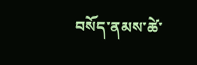བསོད་ནམས་ཚེ་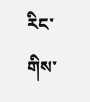རིང་གིས་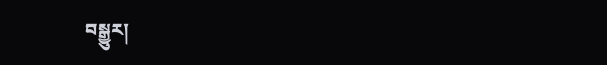བསྒྱུར།